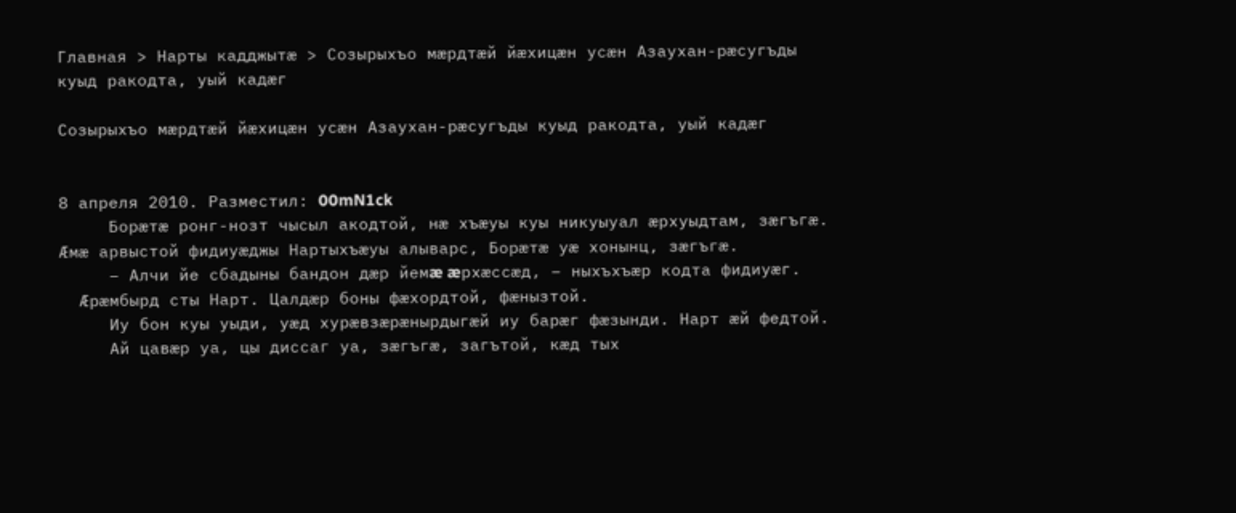Главная > Нарты кадджытæ > Созырыхъо мæрдтæй йæхицæн усæн Азаухан-рæсугъды куыд ракодта, уый кадæг

Созырыхъо мæрдтæй йæхицæн усæн Азаухан-рæсугъды куыд ракодта, уый кадæг


8 апреля 2010. Разместил: 00mN1ck
     Борæтæ ронг-нозт чысыл акодтой, нæ хъæуы куы никуыуал æрхуыдтам, зæгъгæ. Æмæ арвыстой фидиуæджы Нартыхъæуы алыварс, Борæтæ уæ хонынц, зæгъгæ.
     – Алчи йе сбадыны бандон дæр йемæ æрхæссæд, – ныхъхъæр кодта фидиуæг.
     Æрæмбырд сты Нарт. Цалдæр боны фæхордтой, фæнызтой.
     Иу бон куы уыди, уæд хурæвзæрæнырдыгæй иу барæг фæзынди. Нарт æй федтой.
     Ай цавæр уа, цы диссаг уа, зæгъгæ, загътой, кæд тых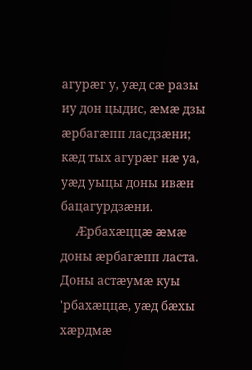агурæг у, уæд сæ разы иу дон цыдис, æмæ дзы æрбагæпп ласдзæни; кæд тых агурæг нæ уа, уæд уыцы доны ивæн бацагурдзæни.
     Æрбахæццæ æмæ доны æрбагæпп ласта. Доны астæумæ куы 'рбахæццæ, уæд бæхы хæрдмæ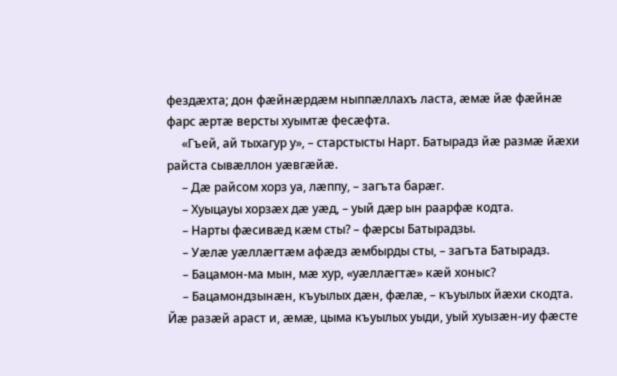фездæхта; дон фæйнæрдæм ныппæллахъ ласта, æмæ йæ фæйнæ фарс æртæ версты хуымтæ фесæфта.
     «Гъей, ай тыхагур у», – старстысты Нарт. Батырадз йæ размæ йæхи райста сывæллон уæвгæйæ.
     – Дæ райсом хорз уа, лæппу, – загъта барæг.
     – Хуыцауы хорзæх дæ уæд, – уый дæр ын раарфæ кодта.
     – Нарты фæсивæд кæм сты? – фæрсы Батырадзы.
     – Уæлæ уæллæгтæм афæдз æмбырды сты, – загъта Батырадз.
     – Бацамон-ма мын, мæ хур, «уæллæгтæ» кæй хоныс?
     – Бацамондзынæн, къуылых дæн, фæлæ, – къуылых йæхи скодта. Йæ разæй араст и, æмæ, цыма къуылых уыди, уый хуызæн-иу фæсте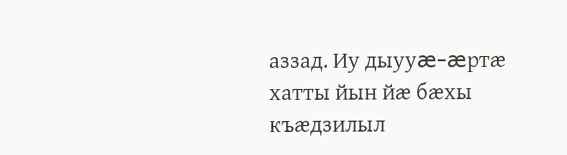аззад. Иу дыууæ-æртæ хатты йын йæ бæхы къæдзилыл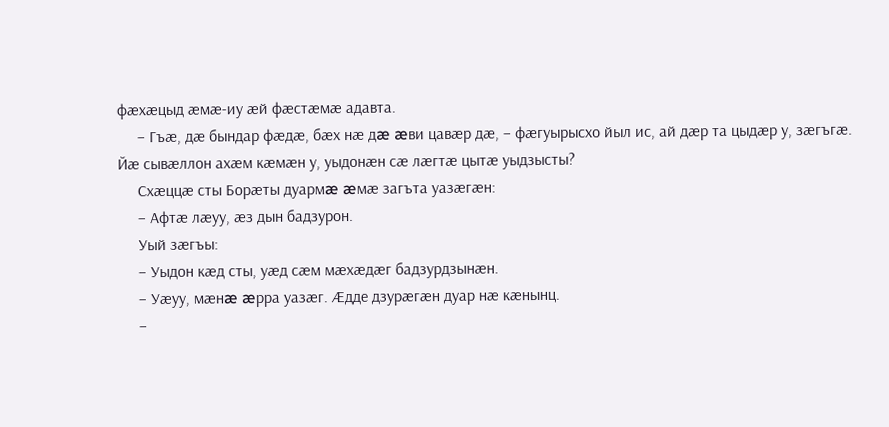фæхæцыд æмæ-иу æй фæстæмæ адавта.
     – Гъæ, дæ бындар фæдæ, бæх нæ дæ æви цавæр дæ, – фæгуырысхо йыл ис, ай дæр та цыдæр у, зæгъгæ. Йæ сывæллон ахæм кæмæн у, уыдонæн сæ лæгтæ цытæ уыдзысты?
     Схæццæ сты Борæты дуармæ æмæ загъта уазæгæн:
     – Афтæ лæуу, æз дын бадзурон.
     Уый зæгъы:
     – Уыдон кæд сты, уæд сæм мæхæдæг бадзурдзынæн.
     – Уæуу, мæнæ æрра уазæг. Æдде дзурæгæн дуар нæ кæнынц.
     –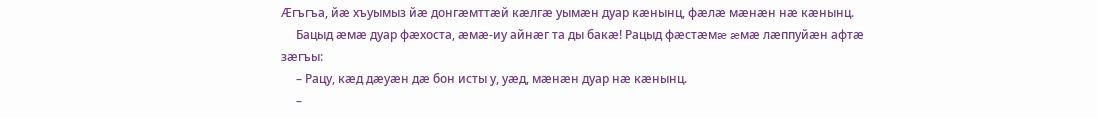Æгъгъа, йæ хъуымыз йæ донгæмттæй кæлгæ уымæн дуар кæнынц, фæлæ мæнæн нæ кæнынц.
     Бацыд æмæ дуар фæхоста, æмæ-иу айнæг та ды бакæ! Рацыд фæстæмæ æмæ лæппуйæн афтæ зæгъы:
     – Рацу, кæд дæуæн дæ бон исты у, уæд, мæнæн дуар нæ кæнынц.
     –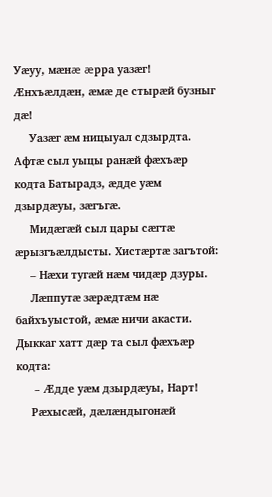Уæуу, мæнæ æрра уазæг! Æнхъæлдæн, æмæ де стырæй бузныг дæ!
     Уазæг æм ницыуал сдзырдта. Афтæ сыл уыцы ранæй фæхъæр кодта Батырадз, æдде уæм дзырдæуы, зæгъгæ.
     Мидæгæй сыл цары сæгтæ æрызгъæлдысты. Хистæртæ загътой:
     – Нæхи тугæй нæм чидæр дзуры.
     Лæппутæ зæрæдтæм нæ байхъуыстой, æмæ ничи акасти. Дыккаг хатт дæр та сыл фæхъæр кодта:
      – Æдде уæм дзырдæуы, Нарт!
     Рæхысæй, дæлæндыгонæй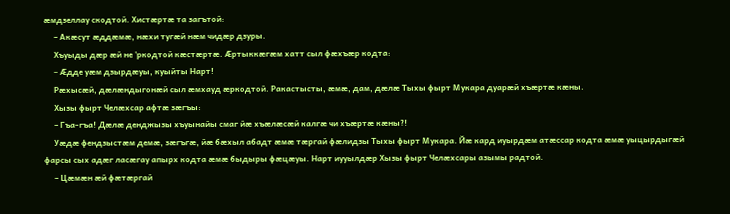æмдзеллау скодтой. Хистæртæ та загътой:
     – Акæсут æддæмæ, нæхи тугæй нæм чидæр дзуры.
     Хъуыды дæр æй не 'ркодтой кæстæртæ. Æртыккæгæм хатт сыл фæхъæр кодта:
     – Æдде уæм дзырдæуы, куыйты Нарт!
     Рæхысæй, дæлæндыгонæй сыл æмхауд æркодтой. Ракастысты, æмæ, дам, дæлæ Тыхы фырт Мукара дуарæй хъæртæ кæны.
     Хызы фырт Челæхсар афтæ зæгъы:
     – Гъа-гъа! Дæлæ денджызы хъуынайы смаг йæ хъæлæсæй калгæ чи хъæртæ кæны?!
     Уæдæ фендзыстæм демæ, зæгъгæ, йæ бæхыл абадт æмæ тæргай фæлидзы Тыхы фырт Мукара. Йæ кард иуырдæм атæссар кодта æмæ уыцырдыгæй фарсы сых адæг ласæгау апырх кодта æмæ быдыры фæцæуы. Нарт иууылдæр Хызы фырт Челæхсары азымы радтой.
     – Цæмæн æй фæтæргай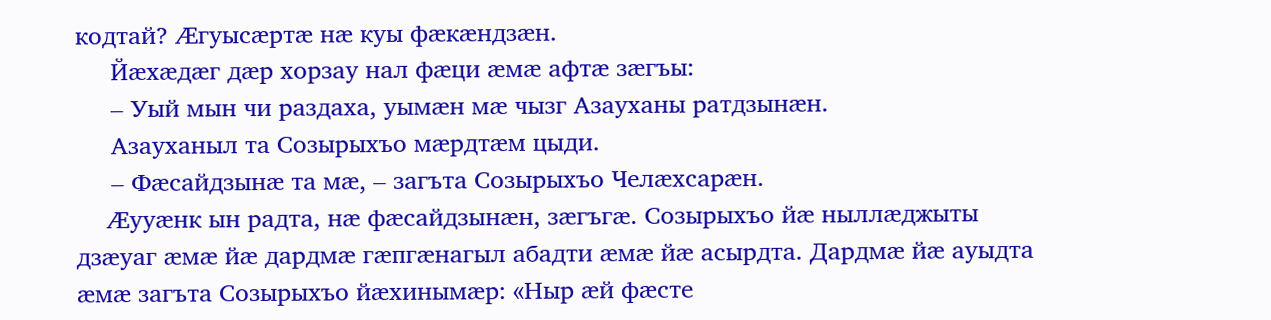кодтай? Æгуысæртæ нæ куы фæкæндзæн.
     Йæхæдæг дæр хорзау нал фæци æмæ афтæ зæгъы:
     – Уый мын чи раздаха, уымæн мæ чызг Азауханы ратдзынæн.
     Азауханыл та Созырыхъо мæрдтæм цыди.
     – Фæсайдзынæ та мæ, – загъта Созырыхъо Челæхсарæн.
     Æууæнк ын радта, нæ фæсайдзынæн, зæгъгæ. Созырыхъо йæ ныллæджыты дзæуаг æмæ йæ дардмæ гæпгæнагыл абадти æмæ йæ асырдта. Дардмæ йæ ауыдта æмæ загъта Созырыхъо йæхинымæр: «Ныр æй фæсте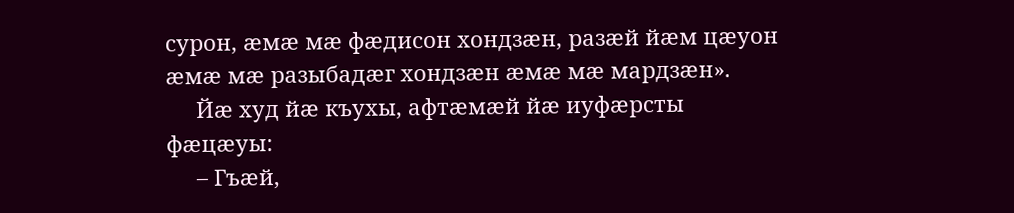сурон, æмæ мæ фæдисон хондзæн, разæй йæм цæуон æмæ мæ разыбадæг хондзæн æмæ мæ мардзæн».
     Йæ худ йæ къухы, афтæмæй йæ иуфæрсты фæцæуы:
     – Гъæй,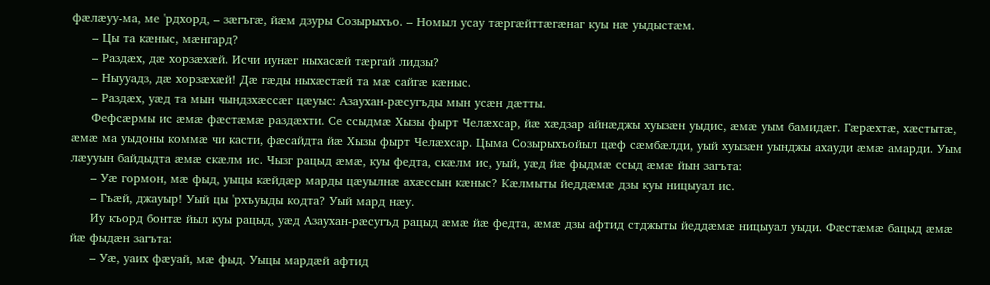фæлæуу-ма, ме 'рдхорд, – зæгъгæ, йæм дзуры Созырыхъо. – Номыл усау тæргæйттæгæнаг куы нæ уыдыстæм.
     – Цы та кæныс, мæнгард?
     – Раздæх, дæ хорзæхæй. Исчи иунæг ныхасæй тæргай лидзы?
     – Ныууадз, дæ хорзæхæй! Дæ гæды ныхæстæй та мæ сайгæ кæныс.
     – Раздæх, уæд та мын чындзхæссæг цæуыс: Азаухан-рæсугъды мын усæн дæтты.
     Фефсæрмы ис æмæ фæстæмæ раздæхти. Се ссыдмæ Хызы фырт Челæхсар, йæ хæдзар айнæджы хуызæн уыдис, æмæ уым бамидæг. Гæрæхтæ, хæстытæ, æмæ ма уыдоны коммæ чи касти, фæсайдта йæ Хызы фырт Челæхсар. Цыма Созырыхъойыл цæф сæмбæлди, уый хуызæн уынджы ахауди æмæ амарди. Уым лæууын байдыдта æмæ скæлм ис. Чызг рацыд æмæ, куы федта, скæлм ис, уый, уæд йæ фыдмæ ссыд æмæ йын загъта:
     – Уæ гормон, мæ фыд, уыцы кæйдæр марды цæуылнæ ахæссын кæныс? Кæлмыты йеддæмæ дзы куы ницыуал ис.
     – Гъæй, джауыр! Уый цы 'рхъуыды кодта? Уый мард нæу.
     Иу къорд бонтæ йыл куы рацыд, уæд Азаухан-рæсугъд рацыд æмæ йæ федта, æмæ дзы афтид стджыты йеддæмæ ницыуал уыди. Фæстæмæ бацыд æмæ йæ фыдæн загъта:
     – Уæ, уаих фæуай, мæ фыд. Уыцы мардæй афтид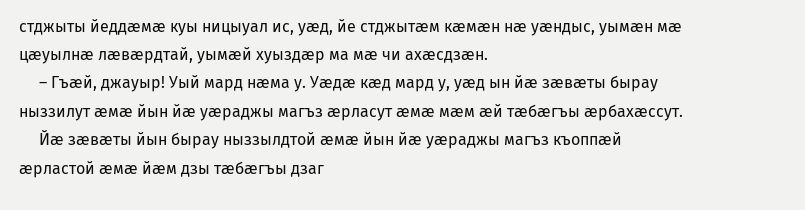стджыты йеддæмæ куы ницыуал ис, уæд, йе стджытæм кæмæн нæ уæндыс, уымæн мæ цæуылнæ лæвæрдтай, уымæй хуыздæр ма мæ чи ахæсдзæн.
     – Гъæй, джауыр! Уый мард нæма у. Уæдæ кæд мард у, уæд ын йæ зæвæты бырау ныззилут æмæ йын йæ уæраджы магъз æрласут æмæ мæм æй тæбæгъы æрбахæссут.
     Йæ зæвæты йын бырау ныззылдтой æмæ йын йæ уæраджы магъз къоппæй æрластой æмæ йæм дзы тæбæгъы дзаг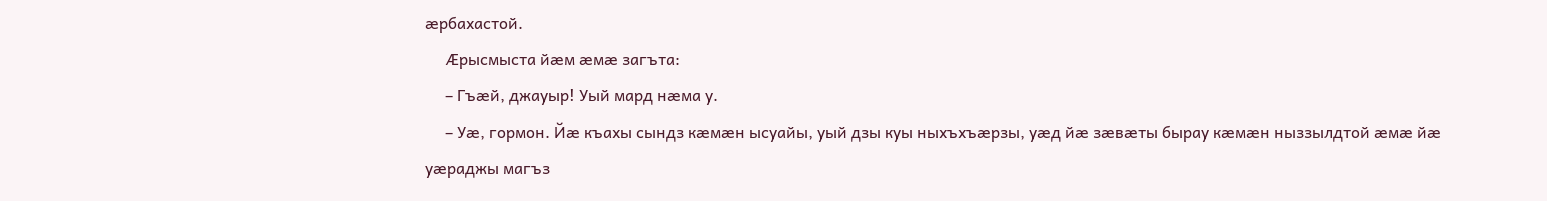æрбахастой.
     Æрысмыста йæм æмæ загъта:
     – Гъæй, джауыр! Уый мард нæма у.
     – Уæ, гормон. Йæ къахы сындз кæмæн ысуайы, уый дзы куы ныхъхъæрзы, уæд йæ зæвæты бырау кæмæн ныззылдтой æмæ йæ уæраджы магъз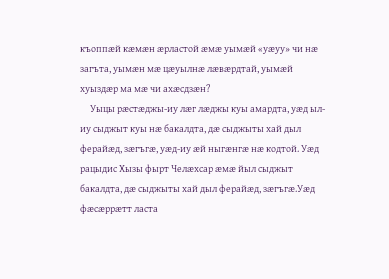къоппæй кæмæн æрластой æмæ уымæй «уæуу» чи нæ загъта, уымæн мæ цæуылнæ лæвæрдтай, уымæй хуыздæр ма мæ чи ахæсдзæн?
     Уыцы рæстæджы-иу лæг лæджы куы амардта, уæд ыл-иу сыджыт куы нæ бакалдта, дæ сыджыты хай дыл ферайæд, зæгъгæ, уæд-иу æй ныгæнгæ нæ кодтой. Уæд рацыдис Хызы фырт Челæхсар æмæ йыл сыджыт бакалдта, дæ сыджыты хай дыл ферайæд, зæгъгæ.Уæд фæсæррæтт ласта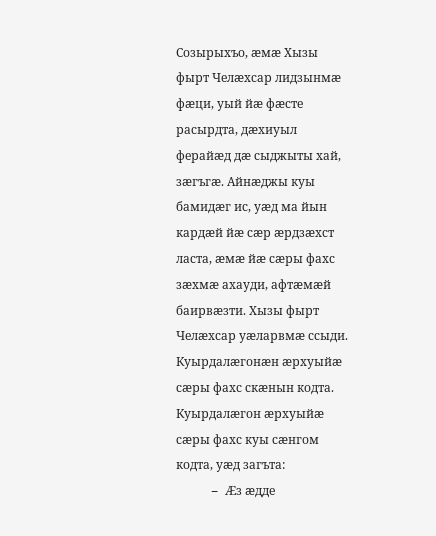Созырыхъо, æмæ Хызы фырт Челæхсар лидзынмæ фæци, уый йæ фæсте расырдта, дæхиуыл ферайæд дæ сыджыты хай, зæгъгæ. Айнæджы куы бамидæг ис, уæд ма йын кардæй йæ сæр æрдзæхст ласта, æмæ йæ сæры фахс зæхмæ ахауди, афтæмæй баирвæзти. Хызы фырт Челæхсар уæларвмæ ссыди. Куырдалæгонæн æрхуыйæ сæры фахс скæнын кодта. Куырдалæгон æрхуыйæ сæры фахс куы сæнгом кодта, уæд загъта:
     – Æз æдде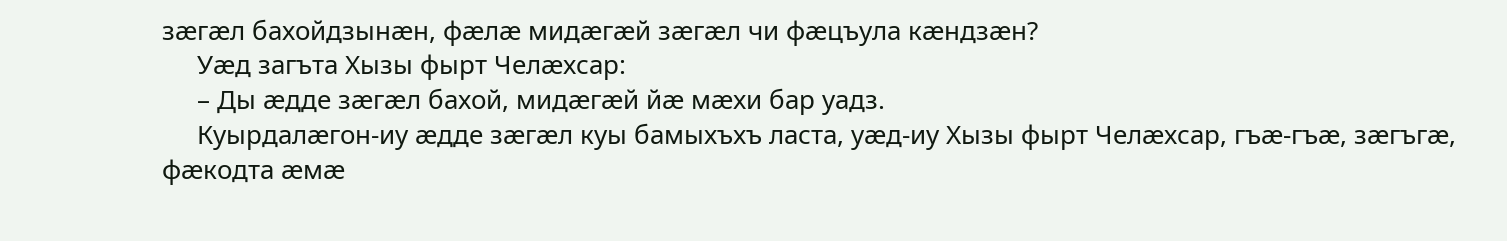зæгæл бахойдзынæн, фæлæ мидæгæй зæгæл чи фæцъула кæндзæн?
     Уæд загъта Хызы фырт Челæхсар:
     – Ды æдде зæгæл бахой, мидæгæй йæ мæхи бар уадз.
     Куырдалæгон-иу æдде зæгæл куы бамыхъхъ ласта, уæд-иу Хызы фырт Челæхсар, гъæ-гъæ, зæгъгæ, фæкодта æмæ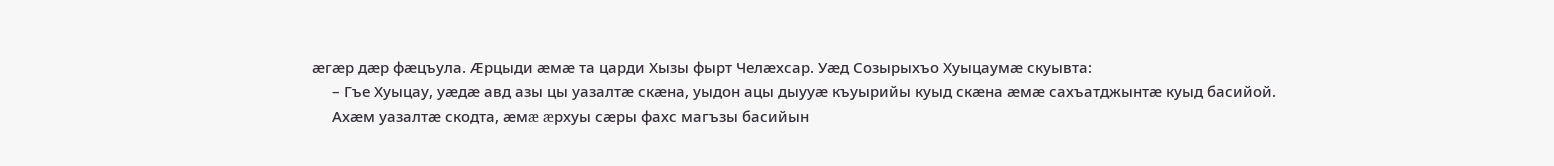æгæр дæр фæцъула. Æрцыди æмæ та царди Хызы фырт Челæхсар. Уæд Созырыхъо Хуыцаумæ скуывта:
     – Гъе Хуыцау, уæдæ авд азы цы уазалтæ скæна, уыдон ацы дыууæ къуырийы куыд скæна æмæ сахъатджынтæ куыд басийой.
     Ахæм уазалтæ скодта, æмæ æрхуы сæры фахс магъзы басийын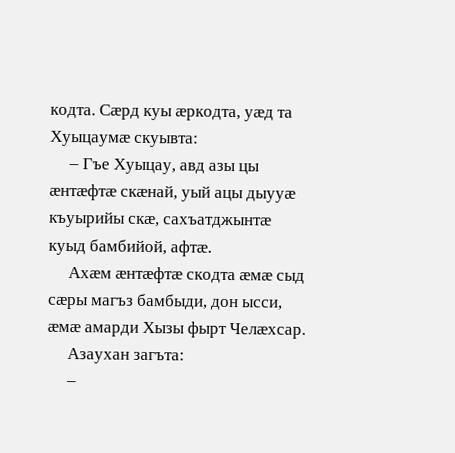кодта. Сæрд куы æркодта, уæд та Хуыцаумæ скуывта:
     – Гъе Хуыцау, авд азы цы æнтæфтæ скæнай, уый ацы дыууæ къуырийы скæ, сахъатджынтæ куыд бамбийой, афтæ.
     Ахæм æнтæфтæ скодта æмæ сыд сæры магъз бамбыди, дон ысси, æмæ амарди Хызы фырт Челæхсар.
     Азаухан загъта:
     –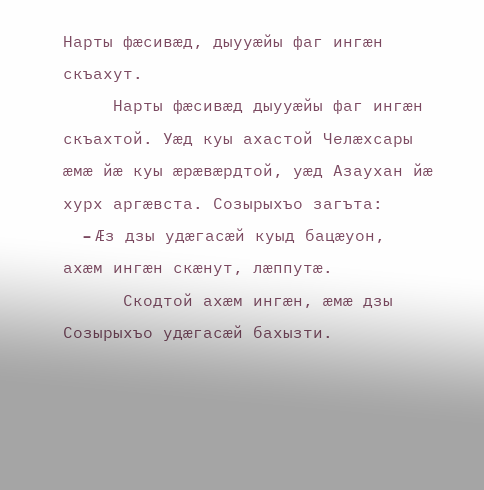Нарты фæсивæд, дыууæйы фаг ингæн скъахут.
     Нарты фæсивæд дыууæйы фаг ингæн скъахтой. Уæд куы ахастой Челæхсары æмæ йæ куы æрæвæрдтой, уæд Азаухан йæ хурх аргæвста. Созырыхъо загъта:
     – Æз дзы удæгасæй куыд бацæуон, ахæм ингæн скæнут, лæппутæ.
      Скодтой ахæм ингæн, æмæ дзы Созырыхъо удæгасæй бахызти.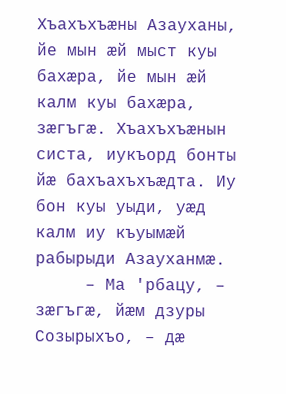Хъахъхъæны Азауханы, йе мын æй мыст куы бахæра, йе мын æй калм куы бахæра, зæгъгæ. Хъахъхъæнын систа, иукъорд бонты йæ бахъахъхъæдта. Иу бон куы уыди, уæд калм иу къуымæй рабырыди Азауханмæ.
     – Ма 'рбацу, – зæгъгæ, йæм дзуры Созырыхъо, – дæ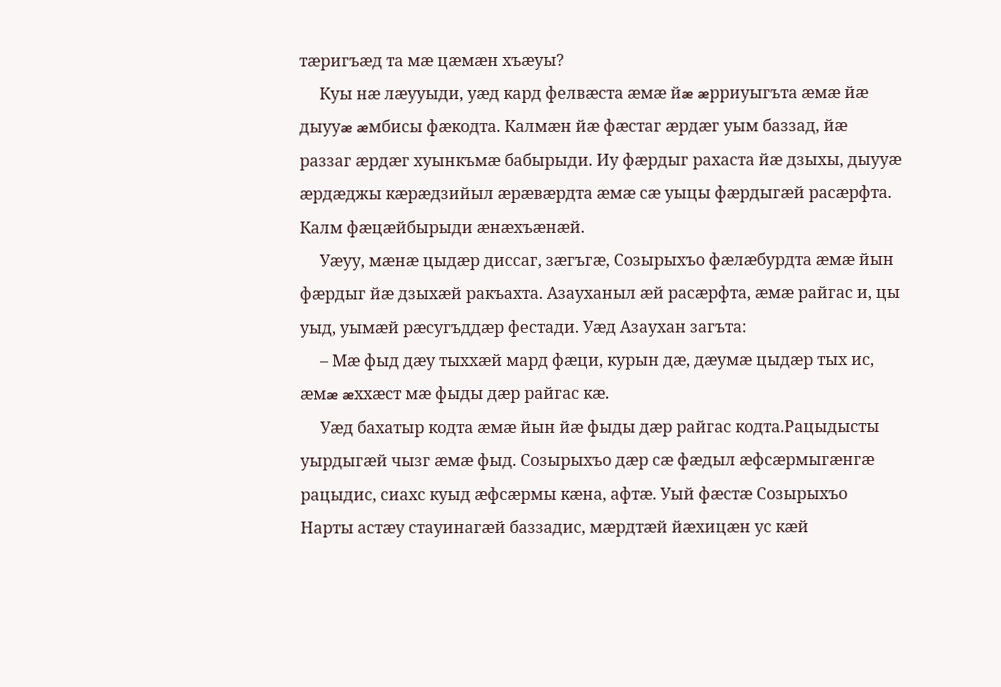тæригъæд та мæ цæмæн хъæуы?
     Куы нæ лæууыди, уæд кард фелвæста æмæ йæ æрриуыгъта æмæ йæ дыууæ æмбисы фæкодта. Калмæн йæ фæстаг æрдæг уым баззад, йæ раззаг æрдæг хуынкъмæ бабырыди. Иу фæрдыг рахаста йæ дзыхы, дыууæ æрдæджы кæрæдзийыл æрæвæрдта æмæ сæ уыцы фæрдыгæй расæрфта. Калм фæцæйбырыди æнæхъæнæй.
     Уæуу, мæнæ цыдæр диссаг, зæгъгæ, Созырыхъо фæлæбурдта æмæ йын фæрдыг йæ дзыхæй ракъахта. Азауханыл æй расæрфта, æмæ райгас и, цы уыд, уымæй рæсугъддæр фестади. Уæд Азаухан загъта:
     – Мæ фыд дæу тыххæй мард фæци, курын дæ, дæумæ цыдæр тых ис, æмæ æххæст мæ фыды дæр райгас кæ.
     Уæд бахатыр кодта æмæ йын йæ фыды дæр райгас кодта.Рацыдысты уырдыгæй чызг æмæ фыд. Созырыхъо дæр сæ фæдыл æфсæрмыгæнгæ рацыдис, сиахс куыд æфсæрмы кæна, афтæ. Уый фæстæ Созырыхъо Нарты астæу стауинагæй баззадис, мæрдтæй йæхицæн ус кæй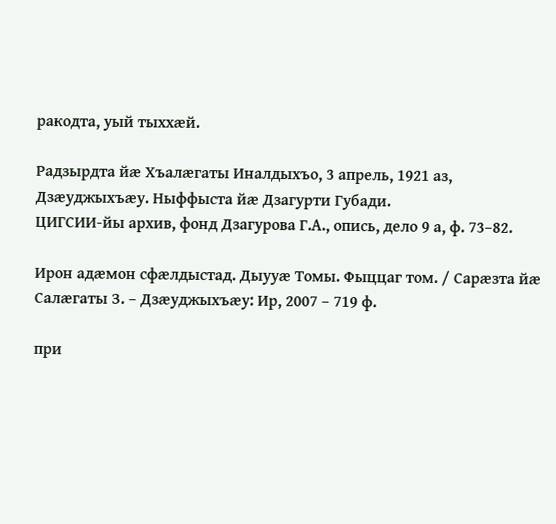ракодта, уый тыххæй.

Радзырдта йæ Хъалæгаты Иналдыхъо, 3 апрель, 1921 аз, Дзæуджыхъæу. Ныффыста йæ Дзагурти Губади.
ЦИГСИИ-йы архив, фонд Дзагурова Г.А., опись, дело 9 а, ф. 73–82.

Ирон адæмон сфæлдыстад. Дыууæ Томы. Фыццаг том. / Сарæзта йæ Салæгаты З. – Дзæуджыхъæу: Ир, 2007 – 719 ф.

при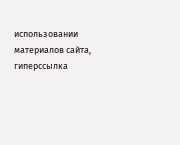использовании материалов сайта, гиперссылка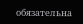обязательна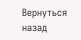Вернуться назад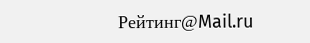Рейтинг@Mail.ru